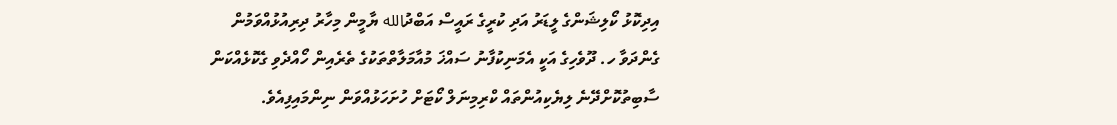އިދިކޮޅު ކޯލިޝަންގެ ލީޑަރު އަދި ކުރީގެ ރައީސް އަބްދުالله ޔާމީން މިހާރު ދިރިއުޅުއްވަމުން ގެންދަވާ ހ. ދޫވެހިގެ އަކީ އެމަނިކުފާނު ސައްޚަ މުއާމަލާތްތަކުގެ ތެރެއިން ހޯއްދެވި ގެކޮޅެއްކަން ސާބިތުކޮށްދޭނެ ލިޔެކިއުންތައް ކްރިމިނަލް ކޯޓަށް ހުށަހަޅުއްވަން ނިންމައިފިއެވެ.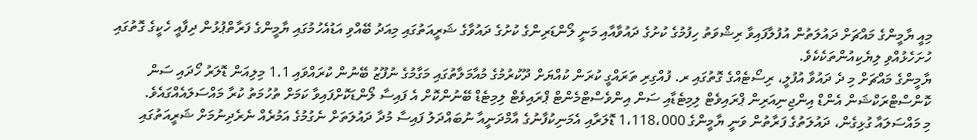މިއީ ޔާމީންގެ މައްޗަށް ދައުލަތުން އުފުލާފައިވާ ރިޝްވަތު ހިފުމުގެ ކުށުގެ ދައުވާއާއި މަނީ ލޯންޑަރިންގެ ކުށުގެ ދައުވާގެ ޝަރީއަތުގައި މިއަދު ބޭއްވި އަޑުއެހުމުގައި ޔާމީންގެ ފަރާތްޕުޅުން ދިފާއީ ހެކީގެ ގޮތުގައި ހުށަހެޅުއްވި ލިޔެކިއުންތަކެކެވެ.
ޔާމީންގެ މައްޗަށް މި ދެ ދައުވާ އުފުލީ، ރިސޯޓެއްގެ ގޮތުގައި ރ. ފުއްގިރި ތަރައްގީ ކުރަން ކުއްޔަށް ދޫކުރުމުގެ މުއާމަލާތުގައި މަގާމުގެ ނުފޫޒު ބޭނުން ކުރައްވައި 1.1 މިލިއަން ޑޮލަރު ހޯދައި ސަން ކޮންސްޓްރަކްޝަން އެންޑް އިންޖިނިއަރިން ޕްރައިވެޓް ލިމިޓެޑާއި ސަން އިންވެސްޓްމެންޓް ޕްރައިވެޓް ލިމިޓެޑް ބޭނުންކޮށް އެ ފައިސާ ލޯންޑަކޮށްފައިވާ ކަމަށް ތުހުމަތު ކުރާ މައްސަލައެއްގައެވެ.
މި މައްސަލައާ ގުޅިގެން، ދައުލަތުގެ ފަރާތުން ވަނީ ޔާމީންގެ 1،118،000 ޑޮލަރާއި އެމަނިކުފާނުގެ އާމްދަނީއާ ނުބައްދަލު ފައިސާ މުދާ ދައުލަތަށް ނެގުމުގެ އަމުރެއް ނެރެދިނުމަށް ޝަރީއަތުގައި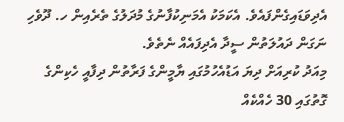އެދިވަޑައިގެންފައެވެ. އެކަމަކު އެމަނިކުފާނުގެ މުދަލުގެ ތެރެއިން ހ. ދޫވެހި ނަގަން ދައުލަތުން ސީދާ އެދިފައެއް ނެތެވެ.
މިއަދު ކުރިއަށް ދިޔަ އަޑުއެހުމުގައި ޔާމީންގެ ފަރާތުން ދިފާއީ ހެކިންގެ ގޮތުގައި 30 ހެއްކެއް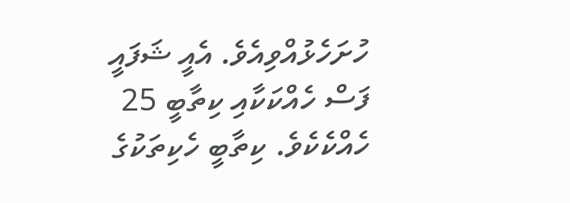ހުށަހެޅުއްވިއެވެ. އެއީ ޝަފައީ ފަސް ހެއްކަކާއި ކިތާބީ 25 ހެއްކެކެވެ. ކިތާބީ ހެކިތަކުގެ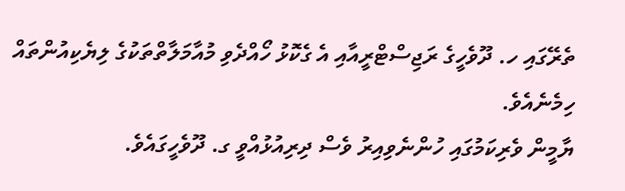ތެރޭގައި ހ. ދޫވެހީގެ ރަޖިސްޓްރީއާއި އެ ގެކޮޅު ހޯއްދެވި މުއާމަލާތްތަކުގެ ލިޔެކިއުންތައް ހިމެނެއެވެ.
ޔާމީން ވެރިކަމުގައި ހުންނެވިއިރު ވެސް ދިރިއުޅުއްވީ ގ. ދޫވެހީގައެވެ.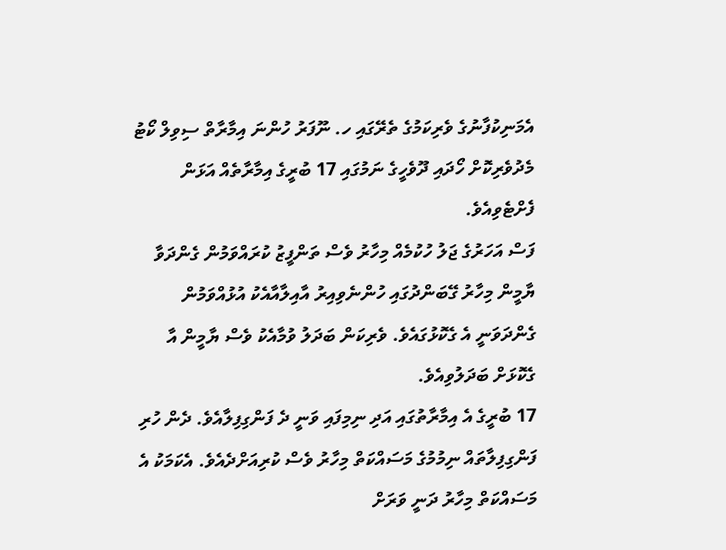އެމަނިކުފާނުގެ ވެރިކަމުގެ ތެރޭގައި ހ. ނޫފަރު ހުންނަ އިމާރާތް ސިވިލް ކޯޓު މެދުވެރިކޮށް ހޯދައި ދޫވެހީގެ ނަމުގައި 17 ބުރީގެ އިމާރާތެއް އަޅަން ފެށްޓެވިއެވެ.
ފަސް އަހަރުގެ ޖަލު ހުކުމެއް މިހާރު ވެސް ތަންފީޒު ކުރައްވަމުން ގެންދަވާ ޔާމީން މިހާރު ގޭބަންދުގައި ހުންނެވިއިރު އާއިލާއާއެކު އުޅުއްވަމުން ގެންދަވަނީ އެ ގެކޮޅުގައެވެ. ވެރިކަން ބަދަލު ވުމާއެކު ވެސް ޔާމީން އާ ގެކޮޅަށް ބަދަލުވިއެވެ.
17 ބުރީގެ އެ އިމާރާތުގައި އަދި ނިމިފައި ވަނީ ދެ ފަންގިފިލާއެވެ. ދެން ހުރި ފަންގިފިލާތައް ނިމުމުގެ މަސައްކަތް މިހާރު ވެސް ކުރިއަށްދެއެވެ. އެކަމަކު އެ މަސައްކަތް މިހާރު ދަނީ ވަރަށް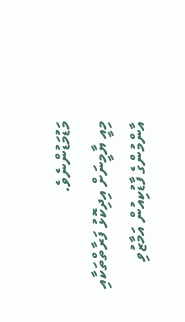މަޑުމަޑުންނެވެ.
މިއީ ޔާމީނަށް އިދިކޮޅު ފަރާތްތަކާއި އާންމުންގެ ފާޑުކިއުން އަމާޒުވި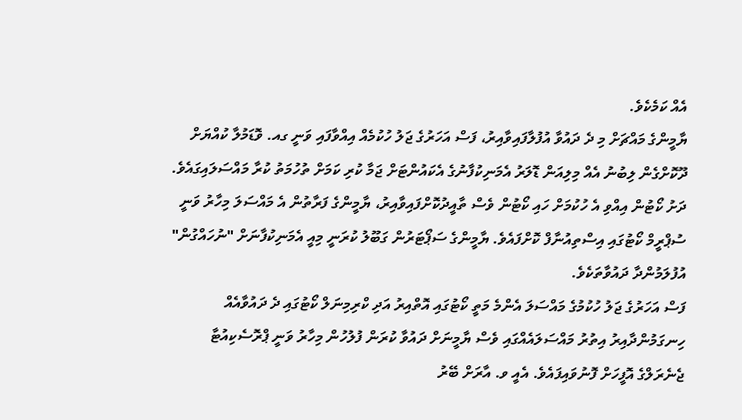އެއް ކަމެކެވެ.
ޔާމީންގެ މައްޗަށް މި ދެ ދައުވާ އުފުލާފައިވާއިރު، ފަސް އަހަރުގެ ޖަލު ހުކުމެއް އިއްވާފައި ވަނީ ގއ. ވޮޑަމުލާ ކުއްޔަށް ދޫކޮށްގެން ލިބުނު އެއް މިލިއަން ޑޮލަރު އެމަނިކުފާނުގެ އެކައުންޓަށް ޖަމާ ކުރި ކަމަށް ތުހުމަތު ކުރާ މައްސަލައިގައެވެ.
ދަށު ކޯޓުން އިއްވި އެ ހުކުމަށް ހައި ކޯޓުން ވެސް ތާއީދުކޮށްފައިވާއިރު، ޔާމީންގެ ފަރާތުން އެ މައްސަލަ މިހާރު ވަނީ ސުޕްރީމް ކޯޓުގައި އިސްތިއުނާފް ކޮށްފައެވެ. ޔާމީންގެ ސަޕޯޓަރުން ގަބޫލު ކުރަނީ މިއީ އެމަނިކުފާނަށް "ނުހައްގުން" އުފުލަމުންދާ ދައުވާތަކެވެ.
ފަސް އަހަރުގެ ޖަލު ހުކުމުގެ މައްސަލަ އެންމެ މަތީ ކޯޓުގައި އޮތްއިރު އަދި ކްރިމިނަލް ކޯޓުގައި ދެ ދައުވާއެއް ހިނގަމުންދާއިރު އިތުރު މައްސަލައެއްގައި ވެސް ޔާމީނަށް ދައުވާ ކުރަން ފުލުހުން މިހާރު ވަނީ ޕްރޮސެކިއުޓާ ޖެނެރަލްގެ އޮފީހަށް ފޮނުވައިފައެވެ. އެއީ ވ. އާރަށް ބޭރު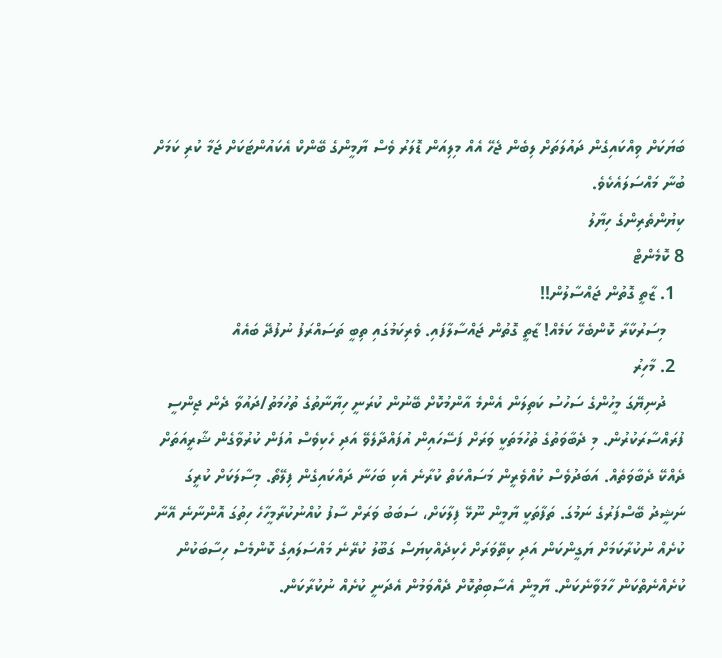ބަޔަކަށް ވިއްކައިގެން ދައުލަތަށް ލިބެން ޖެހޭ އެއް މިލިއަން ޑޮލަރު ވެސް ޔާމީންގެ ބޭންކް އެކައުންޓަކަށް ޖަމާ ކުރި ކަމަށް ބުނާ މައްސަލައެކެވެ.
ކިޔުންތެރިންގެ ހިޔާލު
8 ކޮމެންޓް
  1. ޒާތީ ގޮތުން ޖައްސާލުން!!
    މިސަރުކާރާ ކޮންބެހޭ ކަމެއް! ޒާތީ ގޮތުން ޖައްސާލާފައި. ވެރިކަމުގައި ތިބީ ތަސައްރަފު ނުފުދޭ ބައެއް
  2. މާހިރު
    ދުނިޔޭގަ މީހުންގެ ސަހުސު ކަތިލަން އެންމެ އާންމުކޮށް ބޭނުން ކުރަނީ ހިޔާނާތުގެ ތުހުމަތު/ދައުވާ ދެން ޖިންސީ ފުރައްސާރަކުރުން. މި ދެބާވަތުގެ ތުހުމަތަކީ ވަރަށް ފަސޭހައިން އުފައްދާލެވޭ އަދި ހެކިވެސް އުފަން ކުރުވާގެން ޝާރީއަތަށް ދެއްކޭ ދެބާވަތެއް. އަބަދުވެސް ކުއްވެރީން މަސައްކަތް ކުރާނެ އެކި ބަހަނާ ދައްކައިގެން ފިލޭތޯ. މިސާލަކަށް ކުރީގަ ނަޝީދު ބޭސްފަރުގެ ނަމުގަ. ތަފާތަކީ ޔާމީން ނޫޅޭ ފިލާކަށް، ސަބަބު ވަރަށް ސާފު ކުއްނުކުރާމީހާހެ ހިތުގަ އޮންނާނެ އޭނާ ކުށެއް ނުކުރާކަމަށް ޔަގީންކަން އަދި ކިތޭވަރަށް ހެކިދެއްކިޔަސް ގަބޫލު ކުރޭނެ މައްސަލައިގެ ކޮންމެސް ހިސާބަކުން ކުށެއްނެތްކަން ހާމަވާނެކަން. ޔާމީން އެސާބިތުކޮށް ދެއްވަމުން އެދަނީ ކުށެއް ނުކުރާކަން.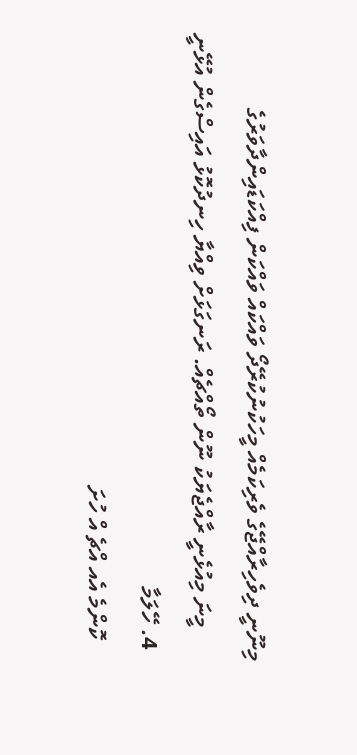މިނޫނީ ދިވެހިރާއްޖޭގެ ވެރިކަމެއް މީހަކުނުކުރޭދޯ ވައްކައް ވައްކަން ފިއްކަޑައިންދާވަރުގެ
      މީނަ މިއުޅެނީ ރާއްޖެޔަކު ނޫން ތޯއްޗެއް. ރަނގަޅަށް ވިއްޔާ ހިނދުކޮޅު އައިސްގެން އުޅޭނީ
  4. ހޭލަމާ
    ކޮންމެ އެއ އްޗެ އް ހުށަ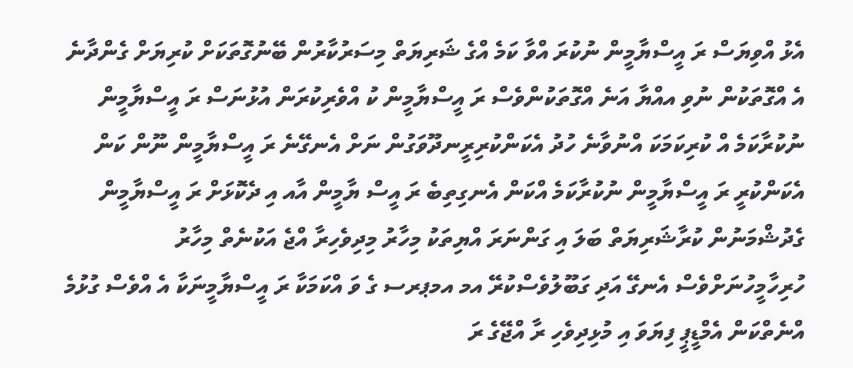އެޅު އްވިޔަސް ރަ އީސްޔާމީން ނުކުރަ އްވާ ކަމެ އްގެ ޝަރިޔަތް މިސަރުކާރުން ބޭނުގޮތަކަށް ކުރިޔަށް ގެންދާނެ އެ އްގޮތަކުން ނުވި އއްޔާ އަނެ އްގޮތަކުންވެސް ރަ އީސްޔާމީން ކު އްވެރިކުރަން އުޅުނަސް ރަ އީސްޔާމީން ނުކުރާކަމެ އް ކުރިކަމަކަ އްނުވާނެ ހުދު އެކަންކުރިރީނދޫވަގުން ނަށް އެނގޭނެ ރަ އީސްޔާމީން ނޫން ކަން އެކަންކުރީ ރަ އީސްޔާމީން ނުކުރާކަމެ އްކަން އެނގިތިބެ ރަ އީސް ޔާމީން އާއ އި ދެކޮޅަށް ރަ އީސްޔާމީން ގެދުޝްމަނުން ކުރާޝަރިޔަތް ބަލަ އި ގަންނަރަ އްޔިތަކު މިހާރު މިދިވެހިރާ އްޖެ އަކުނެތް މިހާރު ހުރިހާމީހުނަށްވެސް އެނގޭ އަދި ގަބޫލުވެސްކުރޭ އމ އމޕރސ ގެ ވަ އްކަމަކާ ރަ އީސްޔާމީނަކާ އެ އްވެސް ގުޅުމެ އްނެތްކަން އެމްޑީޕީ ފިޔަވަ އި މުޅިދިވެހި ރާ އްޖޭގެ ރަ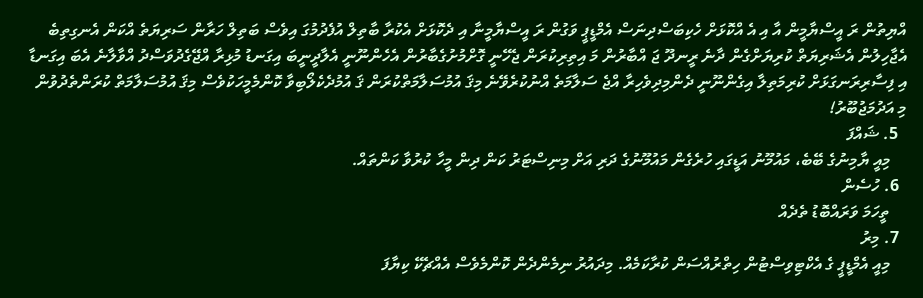އްޔިތުން ރަ އީސްޔާމީން އާ އި އެ އްކޮޅަށް ހެކިބަސްދިނަސް އެމްޑީޕީ ވަގުން ރަ އީސްޔާމީނާ އި ދެކޮޅަށް އެކުރާ ބާތިލް އުފެދުމުގަ އިވެސް ބަތިލް ހަރާން ސަރިޔަތެ އްކަން އެނގިތިބެ އެޖާހިލުން އެޝަރިޔަތް ކުރިޔަށްގެން ދާނެ ރީނދޫ ޖަ އްބާރުން މަ އިތިރިކުރަން ޖެހޭނީ ގޮށްމުށުގެބާރުން އެހެންނޫނީ އެލާދީނީބަ އިގަނޑު މުޅިރާ އްޖޭގެދުވަސްދު އްވާލާނެ އެބަ އިގަނޑާ އި ފިސާރިރަނގަޅަށް ކުރިމަތިލާ އިގެންނޫނީ ދެންމިދިވެހިރާ އްޖެ ސަލާމަތެ އްނުކުރެވޭނެ މިޤަ އުމުސަލާމަތްކުރަން ޤަ އުމުދެކެލޯބިވާ ކޮންމެމީހަކުވެސް މިޤަ އުމުސަލާމަތް ކުރަންތެދުވުން މި އަދުމަޖުބޫރު!
  5. ޝައްފަ
    މިއީ ޔާމިނުގެ ބޭބެ، މައުމޫނު އަޑީގައި ހުރެގެން މައުމޫނުގެ ދަރި އަށް މިނިސްޓަރު ކަން ދިން މީހާ ކުރުވާ ކަންތައް.
  6. ހުސެން
    ތީހަމަ ވަރައްބޮޑު ތެދެއް
  7. މިރު
    މިއީ އެމްޑީޕީ ގެ އެކްޓިވިސްޓުން ހިތްރުއްސަން ކުރާކަމެއް. މިދައުރު ނިމެންދެން ކޮންމެވެސް އެއްޗެކޭ ކިޔާފަ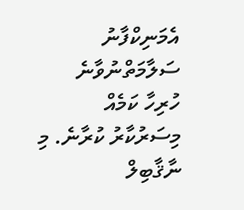އެމަނިކްފާނު ސަލާމަތްނުވާނެ ހުރިހާ ކަމެއް މިސަރުކާރު ކުރާނެ. މި ނާޤާބިލް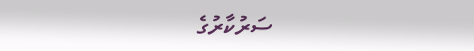ސަރުކާރުގެ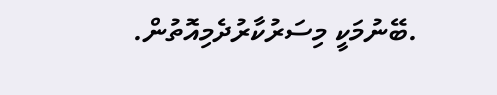.ބޭނުމަކީ މިސަރުކާރުދެމިއޮތުން.